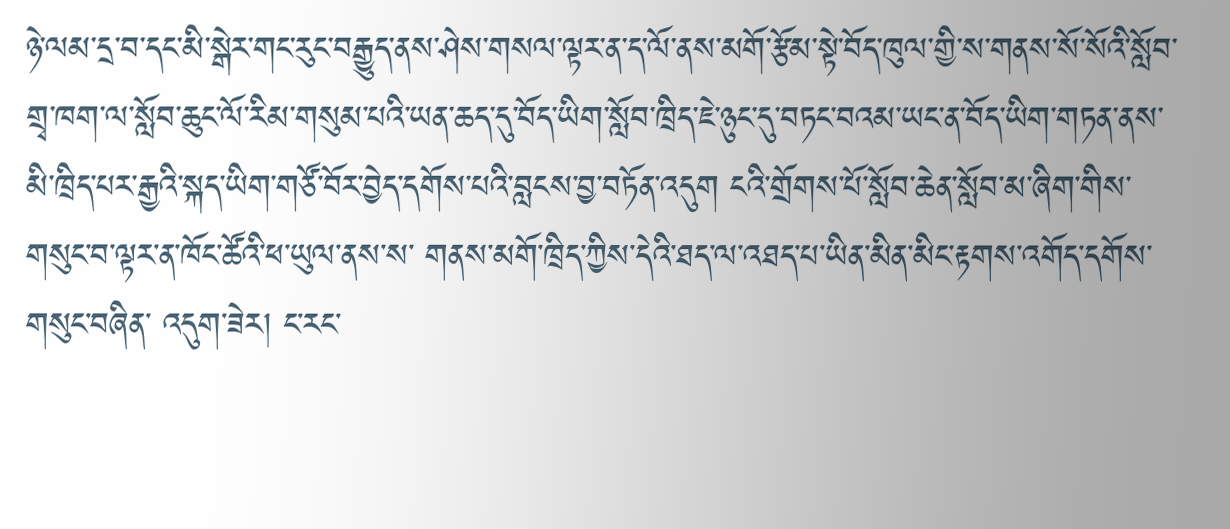ཉེ་ལམ་དྲ་བ་དང་མི་སྒེར་གང་རུང་བརྒྱུད་ནས་ཤེས་གསལ་ལྟར་ན་ད་ལོ་ནས་མགོ་རྩོམ་སྟེ་བོད་ཁུལ་གྱི་ས་གནས་སོ་སོའི་སློབ་གྲྭ་ཁག་ལ་སློབ་ཆུང་ལོ་རིམ་གསུམ་པའི་ཡན་ཆད་དུ་བོད་ཡིག་སློབ་ཁྲིད་ཇེ་ཉུང་དུ་བཏང་བའམ་ཡང་ན་བོད་ཡིག་གཏན་ནས་མི་ཁྲིད་པར་རྒྱའི་སྐད་ཡིག་གཙོ་བོར་བྱེད་དགོས་པའི་བླངས་བྱ་བཏོན་འདུག ངའི་གྲོགས་པོ་སློབ་ཆེན་སློབ་མ་ཞིག་གིས་གསུང་བ་ལྟར་ན་ཁོང་ཚོའི་ཕ་ཡུལ་ནས་ས་ གནས་མགོ་ཁྲིད་ཀྱིས་དེའི་ཐད་ལ་འཐད་པ་ཡིན་མིན་མིང་རྟགས་འགོད་དགོས་གསུང་བཞིན་ འདུག་ཟེར། ང་རང་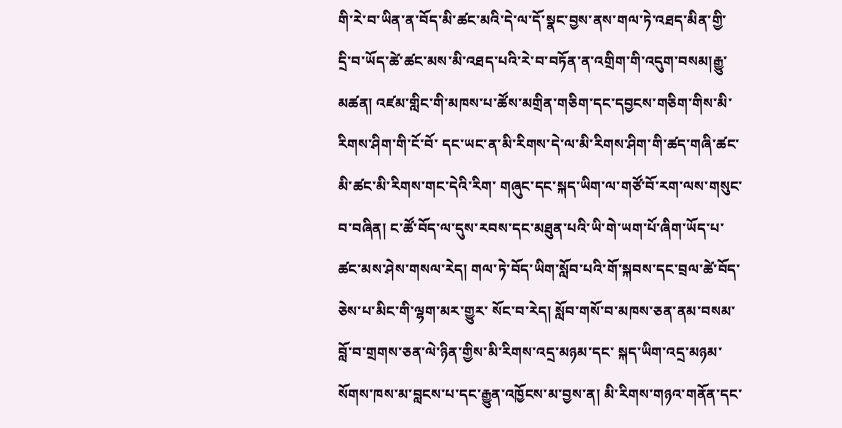གི་རེ་བ་ཡིན་ན་བོད་མི་ཚང་མའི་དེ་ལ་དོ་སྣང་བྱས་ནས་གལ་ཏེ་འཐད་མིན་གྱི་ དྲི་བ་ཡོད་ཚེ་ཚང་མས་མི་འཐད་པའི་རེ་བ་བཏོན་ན་འགྲིག་གི་འདུག་བསམ།རྒྱུ་མཚན། འཛམ་གླིང་གི་མཁས་པ་ཚོས་མགྲིན་གཅིག་དང་དབྱངས་གཅིག་གིས་མི་རིགས་ཤིག་གི་ངོ་བོ་ དང་ཡང་ན་མི་རིགས་དེ་ལ་མི་རིགས་ཤིག་གི་ཚད་གཞི་ཚང་མི་ཚང་མི་རིགས་གང་དེའི་རིག་ གཞུང་དང་སྐད་ཡིག་ལ་གཙོ་བོ་རག་ལས་གསུང་བ་བཞིན། ང་ཚོ་བོད་ལ་དུས་རབས་དང་མཐུན་པའི་ཡི་གེ་ཡག་པོ་ཞིག་ཡོད་པ་ཚང་མས་ཤེས་གསལ་རེད། གལ་ཏེ་བོད་ཡིག་སློབ་པའི་གོ་སྐབས་དང་བྲལ་ཚེ་བོད་ཅེས་པ་མིང་གི་ལྷག་མར་གྱུར་ སོང་བ་རེད། སློབ་གསོ་བ་མཁས་ཅན་ནམ་བསམ་བློ་བ་གྲགས་ཅན་ལེ་ཉིན་གྱིས་མི་རིགས་འདྲ་མཉམ་དང་ སྐད་ཡིག་འདྲ་མཉམ་སོགས་ཁས་མ་བླངས་པ་དང་རྒྱུན་འཁྱོངས་མ་བྱས་ན། མི་རིགས་གཉའ་གནོན་དང་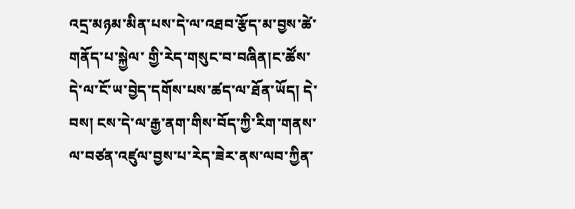འདྲ་མཉམ་མིན་པས་དེ་ལ་འཐབ་རྩོད་མ་བྱས་ཚེ་གནོད་པ་སྐྱེལ་ གྱི་རེད་གསུང་བ་བཞིན།ང་ཚོས་དེ་ལ་ངོ་ཡ་བྱེད་དགོས་པས་ཚད་ལ་ཐོན་ཡོད། དེ་བས། ངས་དེ་ལ་རྒྱ་ནག་གིས་བོད་ཀྱི་རིག་གནས་ལ་བཙན་འཛུལ་བྱས་པ་རེད་ཟེར་ནས་ལབ་ཀྱིན་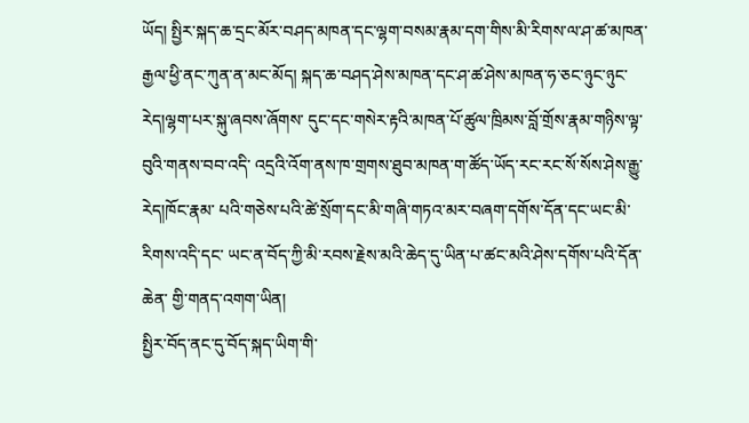ཡོད། སྤྱིར་སྐད་ཆ་དྲང་མོར་བཤད་མཁན་དང་ལྷག་བསམ་རྣམ་དག་གིས་མི་རིགས་ལ་ཤ་ཚ་མཁན་ རྒྱལ་ཕྱི་ནང་ཀུན་ན་མང་མོད། སྐད་ཆ་བཤད་ཤེས་མཁན་དང་ཤ་ཚ་ཤེས་མཁན་ཧ་ཅང་ཉུང་ཉུང་རེད།ལྷག་པར་སྐུ་ཞབས་ཞོགས་ དུང་དང་གསེར་རྟའི་མཁན་པོ་ཚུལ་ཁྲིམས་བློ་གྲོས་རྣམ་གཉིས་ལྟ་བུའི་གནས་བབ་འདི་ འདྲའི་འོག་ནས་ཁ་གྲགས་ཐུབ་མཁན་ག་ཚོད་ཡོད་རང་རང་སོ་སོས་ཤེས་རྒྱུ་རེད།ཁོང་རྣམ་ པའི་གཅེས་པའི་ཚེ་སྲོག་དང་མི་གཞི་གཏའ་མར་བཞག་དགོས་དོན་དང་ཡང་མི་རིགས་འདི་དང་ ཡང་ན་བོད་ཀྱི་མི་རབས་རྗེས་མའི་ཆེད་དུ་ཡིན་པ་ཚང་མའི་ཤེས་དགོས་པའི་དོན་ཆེན་ གྱི་གནད་འགག་ཡིན།
སྤྱིར་བོད་ནང་དུ་བོད་སྐད་ཡིག་གི་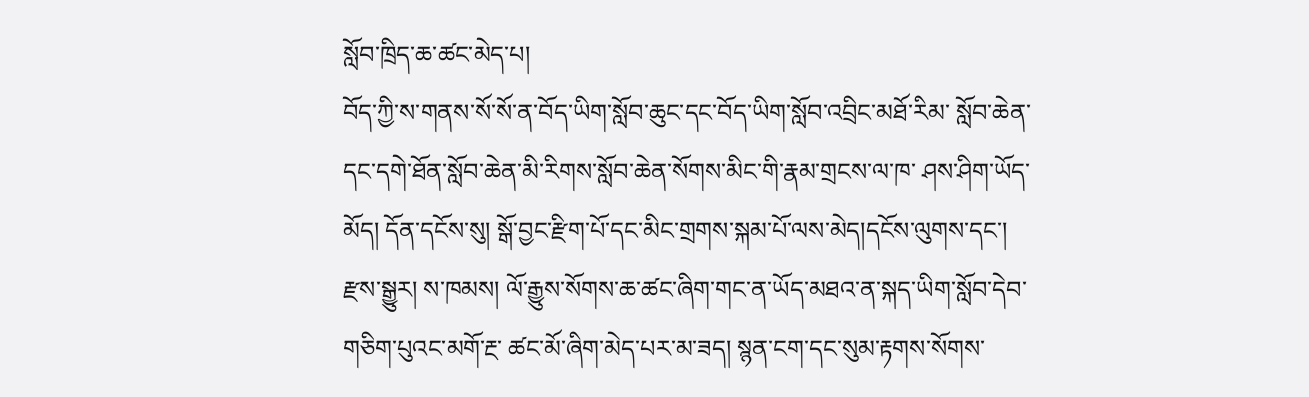སློབ་ཁྲིད་ཆ་ཚང་མེད་པ།
བོད་ཀྱི་ས་གནས་སོ་སོ་ན་བོད་ཡིག་སློབ་ཆུང་དང་བོད་ཡིག་སློབ་འབྲིང་མཐོ་རིམ་ སློབ་ཆེན་དང་དགེ་ཐོན་སློབ་ཆེན་མི་རིགས་སློབ་ཆེན་སོགས་མིང་གི་རྣམ་གྲངས་ལ་ཁ་ ཤས་ཤིག་ཡོད་མོད། དོན་དངོས་སུ། སྒོ་བྱང་རྫིག་པོ་དང་མིང་གྲགས་སྐམ་པོ་ལས་མེད།དངོས་ལུགས་དང་། རྫས་སྒྱུར། ས་ཁམས། ལོ་རྒྱུས་སོགས་ཆ་ཚང་ཞིག་གང་ན་ཡོད་མཐའ་ན་སྐད་ཡིག་སློབ་དེབ་གཅིག་པུའང་མགོ་རྔ་ ཚང་མོ་ཞིག་མེད་པར་མ་ཟད། སྙན་ངག་དང་སུམ་རྟགས་སོགས་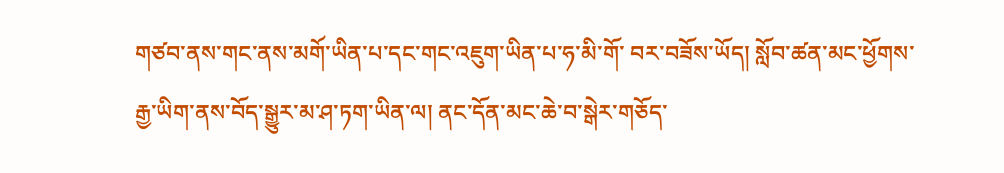གཙབ་ནས་གང་ནས་མགོ་ཡིན་པ་དང་གང་འཇུག་ཡིན་པ་ཧ་མི་གོ་ བར་བཟོས་ཡོད། སློབ་ཚན་མང་ཕྱོགས་རྒྱ་ཡིག་ནས་བོད་སྒྱུར་མ་ཤ་ཏག་ཡིན་ལ། ནང་དོན་མང་ཆེ་བ་སྒེར་གཅོད་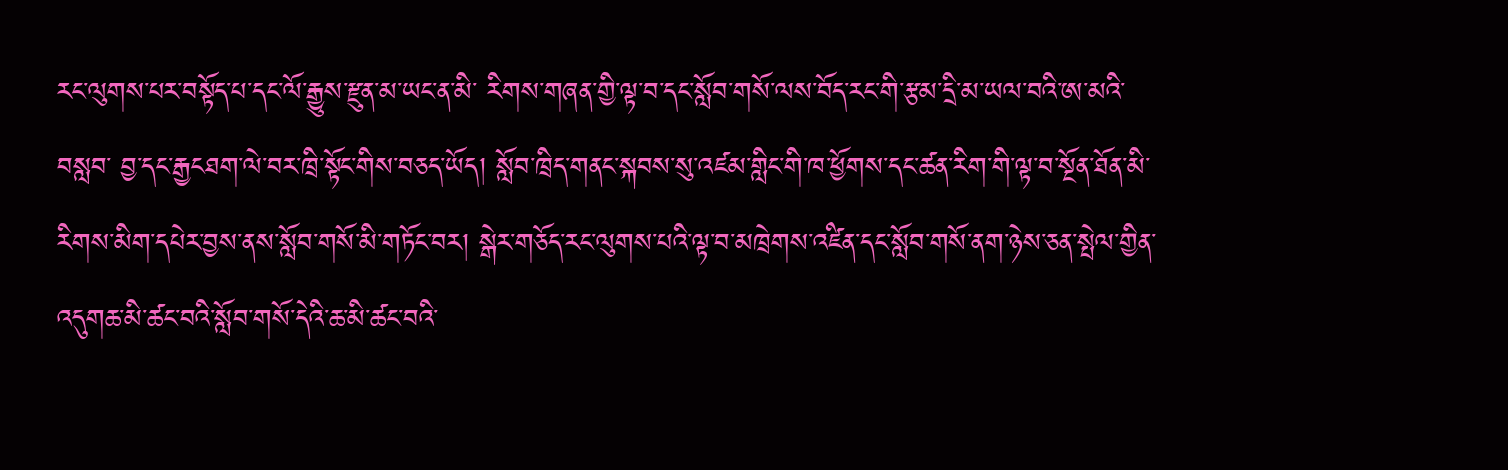རང་ལུགས་པར་བསྟོད་པ་དང་ལོ་རྒྱུས་རྫུན་མ་ཡང་ན་མི་ རིགས་གཞན་གྱི་ལྟ་བ་དང་སློབ་གསོ་ལས་བོད་རང་གི་རྩམ་དྲི་མ་ཡལ་བའི་ཨ་མའི་བསླབ་ བྱ་དང་རྒྱངཐག་ལེ་བར་ཁྲི་སྟོང་གིས་བཅད་ཡོད། སློབ་ཁྲིད་གནང་སྐབས་སུ་འཛམ་གླིང་གི་ཁ་ཕྱོགས་དང་ཚན་རིག་གི་ལྟ་བ་སྔོན་ཐོན་མི་ རིགས་མིག་དཔེར་བྱས་ནས་སློབ་གསོ་མི་གཏོང་བར། སྒེར་གཅོད་རང་ལུགས་པའི་ལྟ་བ་མཁྲེགས་འཛིན་དང་སློབ་གསོ་ནག་ཉེས་ཅན་སྤེལ་གྱིན་ འདུགཆ་མི་ཚང་བའི་སློབ་གསོ་དེའི་ཆ་མི་ཚང་བའི་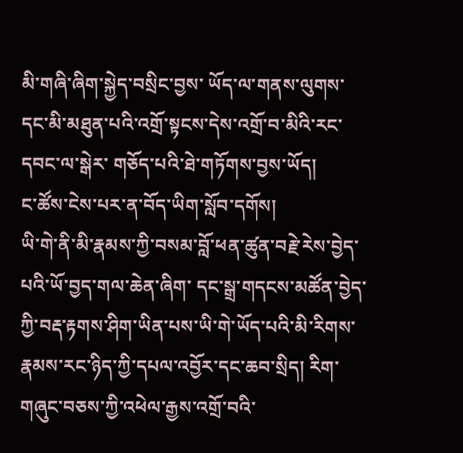མི་གཞི་ཞིག་སྐྱེད་བསྲིང་བྱས་ ཡོད་ལ་གནས་ལུགས་དང་མི་མཐུན་པའི་འགྲོ་སྟངས་དེས་འགྲོ་བ་མིའི་རང་དབང་ལ་སྒེར་ གཅོད་པའི་ཐེ་གཏོགས་བྱས་ཡོད།
ང་ཚོས་ངེས་པར་ན་བོད་ཡིག་སློབ་དགོས།
ཡི་གེ་ནི་མི་རྣམས་ཀྱི་བསམ་བློ་ཕན་ཚུན་བརྗེ་རེས་བྱེད་པའི་ཡོ་བྱད་གལ་ཆེན་ཞིག་ དང་སྒྲ་གདངས་མཚོན་བྱེད་ཀྱི་བརྡ་རྟགས་ཤིག་ཡིན་པས་ཡི་གེ་ཡོད་པའི་མི་རིགས་ རྣམས་རང་ཉིད་ཀྱི་དཔལ་འབྱོར་དང་ཆབ་སྲིད། རིག་གཞུང་བཅས་ཀྱི་འཕེལ་རྒྱས་འགྲོ་བའི་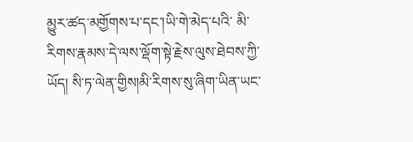མྱུར་ཚད་མགྱོགས་པ་དང་།ཡི་གེ་མེད་པའི་ མི་རིགས་རྣམས་དེ་ལས་ལྡོག་སྟེ་རྗེས་ལུས་ཐེབས་ཀྱི་ཡོད། སི་ཏ་ལེན་གྱིས།མི་རིགས་སུ་ཞིག་ཡིན་ཡང་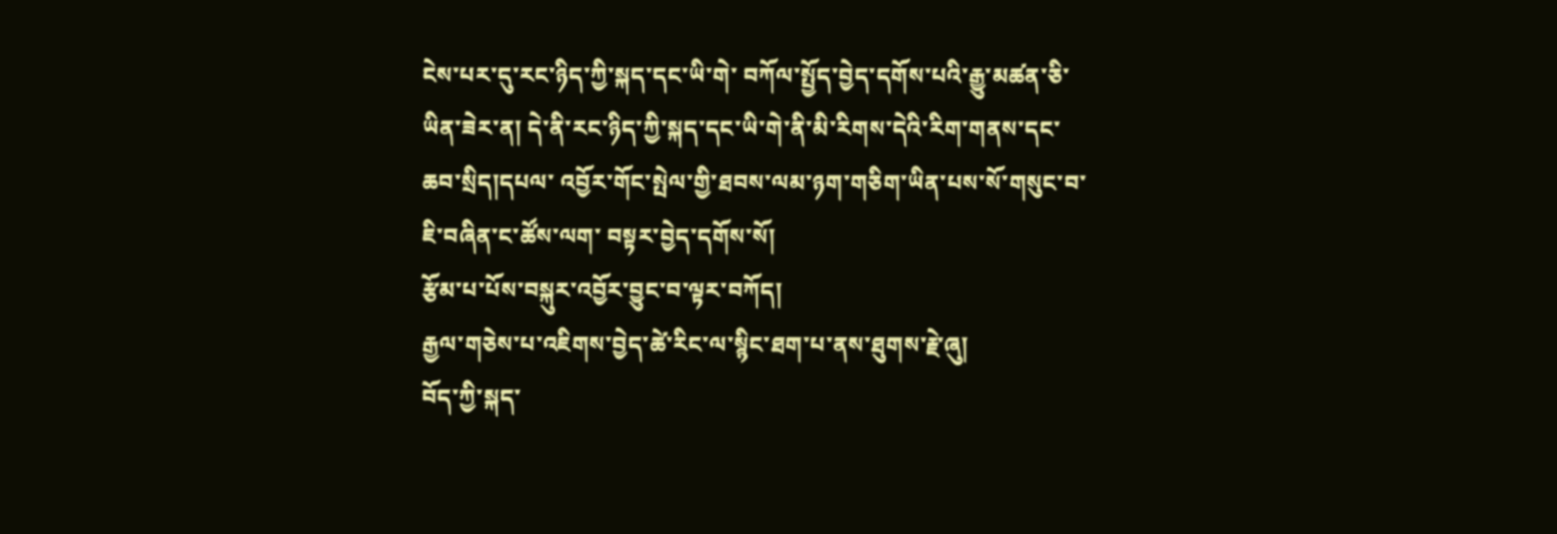ངེས་པར་དུ་རང་ཉིད་ཀྱི་སྐད་དང་ཡི་གེ་ བཀོལ་སྤྱོད་བྱེད་དགོས་པའི་རྒྱུ་མཚན་ཅི་ཡིན་ཟེར་ན། དེ་ནི་རང་ཉིད་ཀྱི་སྐད་དང་ཡི་གེ་ནི་མི་རིགས་དེའི་རིག་གནས་དང་ཆབ་སྲིད།དཔལ་ འབྱོར་གོང་སྤེལ་གྱི་ཐབས་ལམ་ཉག་གཅིག་ཡིན་པས་སོ་གསུང་བ་ཇི་བཞིན་ང་ཚོས་ལག་ བསྟར་བྱེད་དགོས་སོ།
རྩོམ་པ་པོས་བསྐུར་འབྱོར་བྱུང་བ་ལྟར་བཀོད།
རྒྱལ་གཅེས་པ་འཇིགས་བྱེད་ཚེ་རིང་ལ་སྙིང་ཐག་པ་ནས་ཐུགས་རྗེ་ཞུ།
བོད་ཀྱི་སྐད་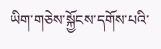ཡིག་གཅེས་སྐྱོངས་དགོས་པའི་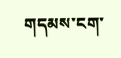གདམས་ངག་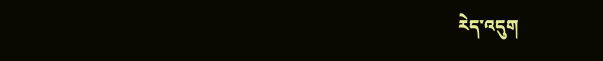རེད་འདུག